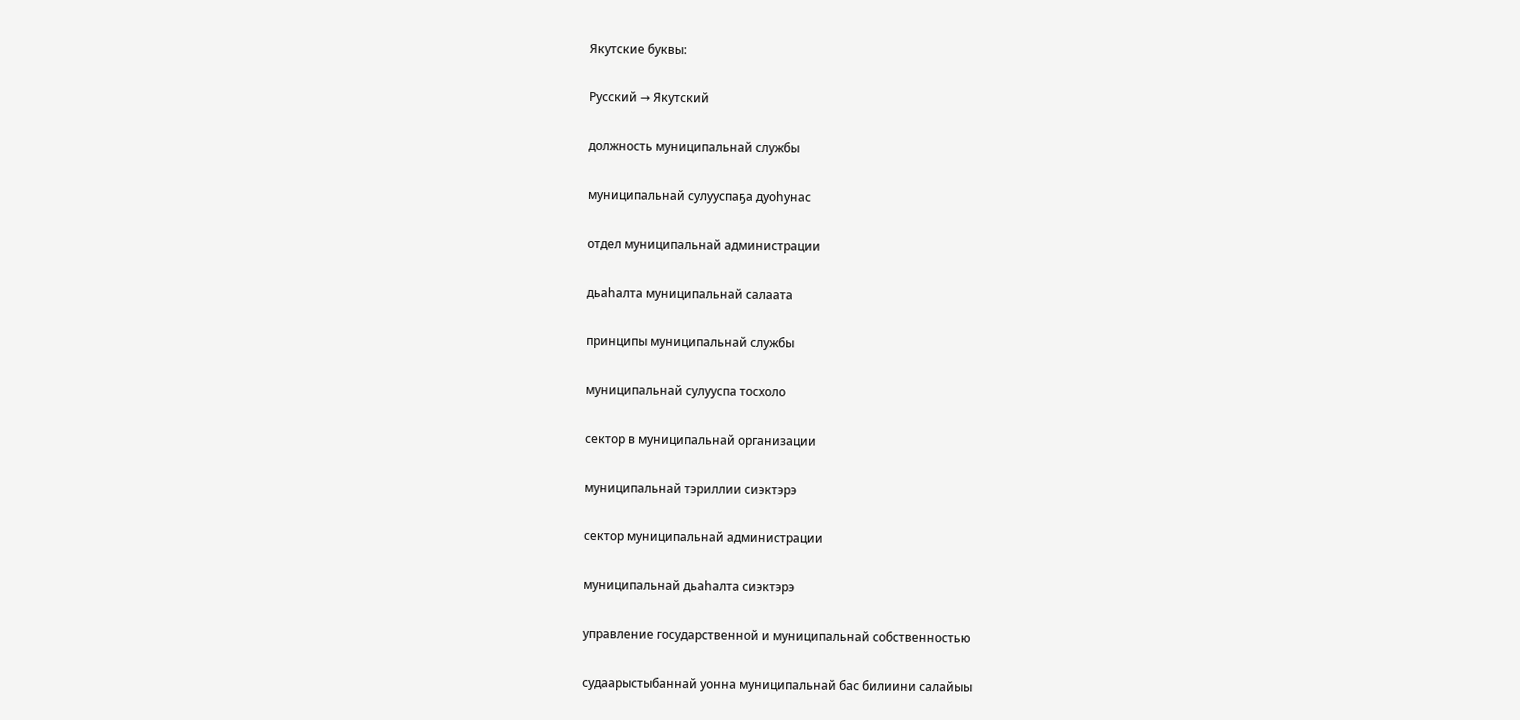Якутские буквы:

Русский → Якутский

должность муниципальнай службы

муниципальнай сулууспаҕа дуоһунас

отдел муниципальнай администрации

дьаһалта муниципальнай салаата

принципы муниципальнай службы

муниципальнай сулууспа тосхоло

сектор в муниципальнай организации

муниципальнай тэриллии сиэктэрэ

сектор муниципальнай администрации

муниципальнай дьаһалта сиэктэрэ

управление государственной и муниципальнай собственностью

судаарыстыбаннай уонна муниципальнай бас билиини салайыы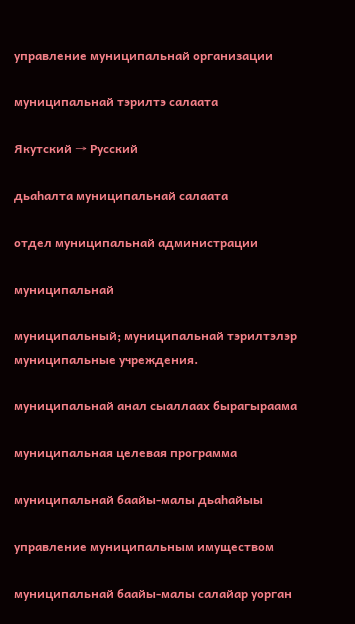управление муниципальнай организации

муниципальнай тэрилтэ салаата

Якутский → Русский

дьаһалта муниципальнай салаата

отдел муниципальнай администрации

муниципальнай

муниципальный; муниципальнай тэрилтэлэр муниципальные учреждения.

муниципальнай анал сыаллаах бырагыраама

муниципальная целевая программа

муниципальнай баайы-малы дьаһайыы

управление муниципальным имуществом

муниципальнай баайы-малы салайар уорган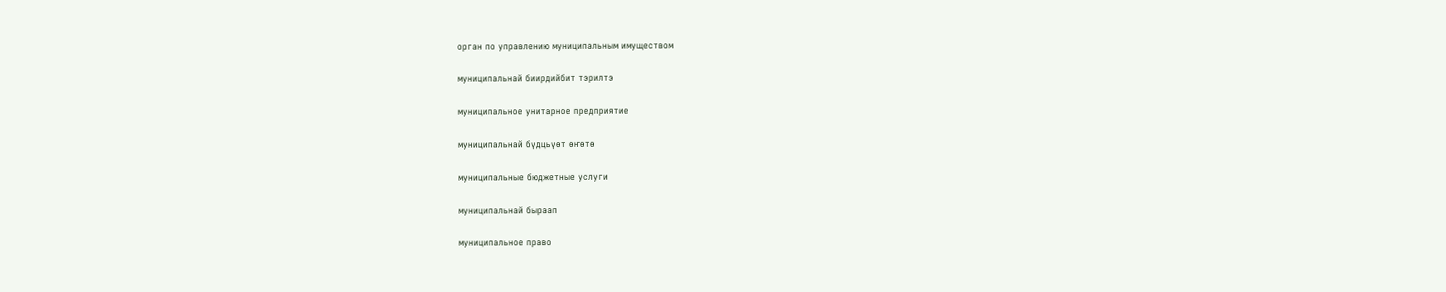орган по управлению муниципальным имуществом

муниципальнай биирдийбит тэрилтэ

муниципальное унитарное предприятие

муниципальнай бүдцьүөт өҥөтө

муниципальные бюджетные услуги

муниципальнай быраап

муниципальное право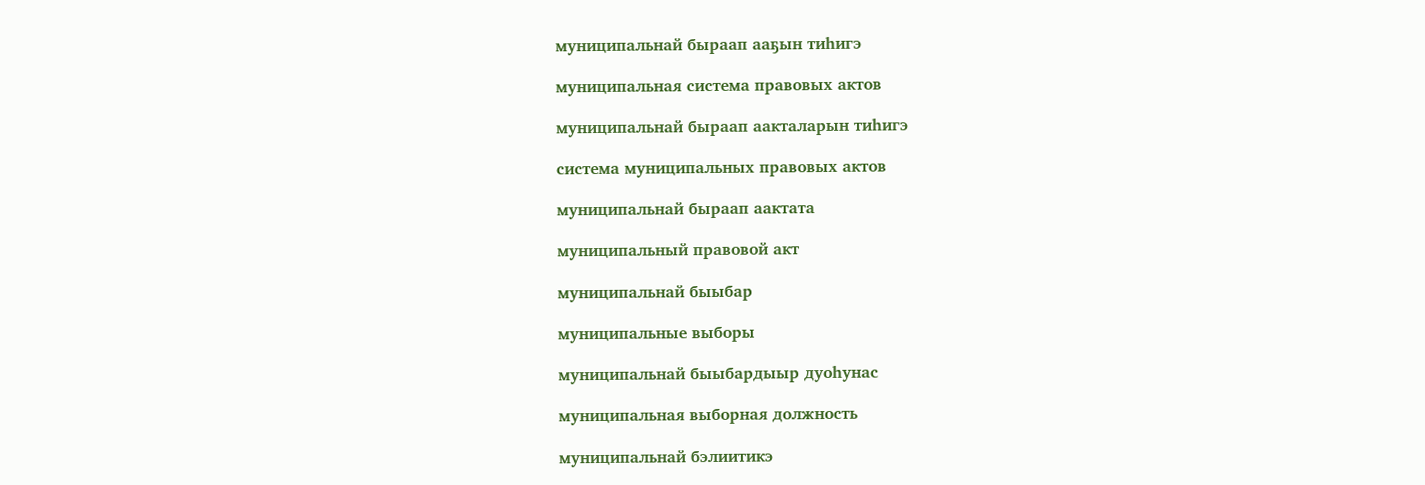муниципальнай быраап ааҕын тиһигэ

муниципальная система правовых актов

муниципальнай быраап аакталарын тиһигэ

система муниципальных правовых актов

муниципальнай быраап аактата

муниципальный правовой акт

муниципальнай быыбар

муниципальные выборы

муниципальнай быыбардыыр дуоһунас

муниципальная выборная должность

муниципальнай бэлиитикэ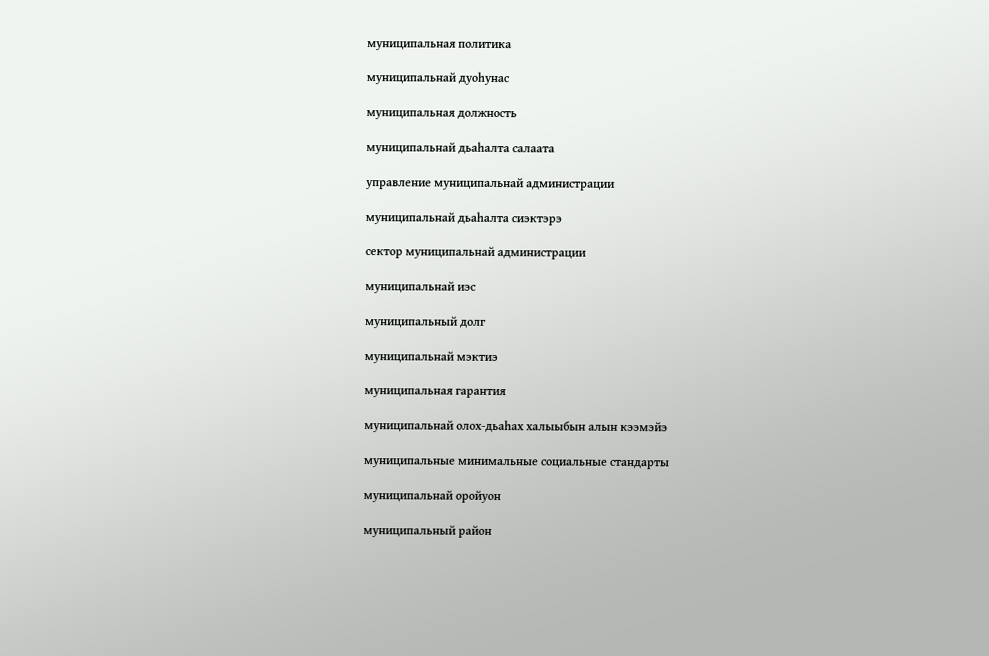муниципальная политика

муниципальнай дуоһунас

муниципальная должность

муниципальнай дьаһалта салаата

управление муниципальнай администрации

муниципальнай дьаһалта сиэктэрэ

сектор муниципальнай администрации

муниципальнай иэс

муниципальный долг

муниципальнай мэктиэ

муниципальная гарантия

муниципальнай олох-дьаһах халыыбын алын кээмэйэ

муниципальные минимальные социальные стандарты

муниципальнай оройуон

муниципальный район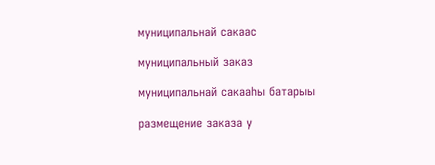муниципальнай сакаас

муниципальный заказ

муниципальнай сакааһы батарыы

размещение заказа у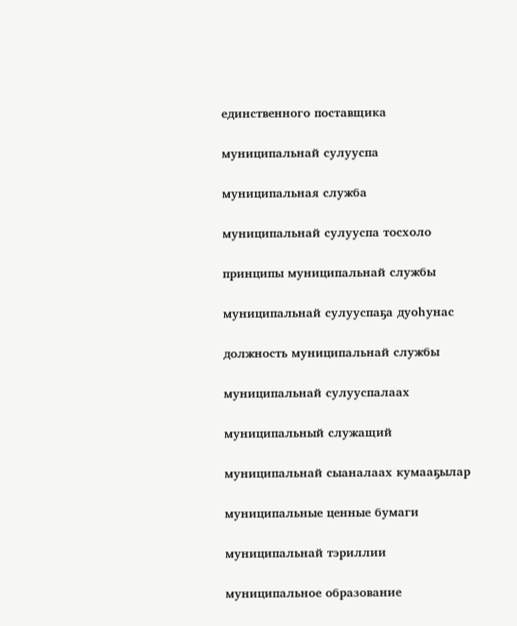единственного поставщика

муниципальнай сулууспа

муниципальная служба

муниципальнай сулууспа тосхоло

принципы муниципальнай службы

муниципальнай сулууспаҕа дуоһунас

должность муниципальнай службы

муниципальнай сулууспалаах

муниципальный служащий

муниципальнай сыаналаах кумааҕылар

муниципальные ценные бумаги

муниципальнай тэриллии

муниципальное образование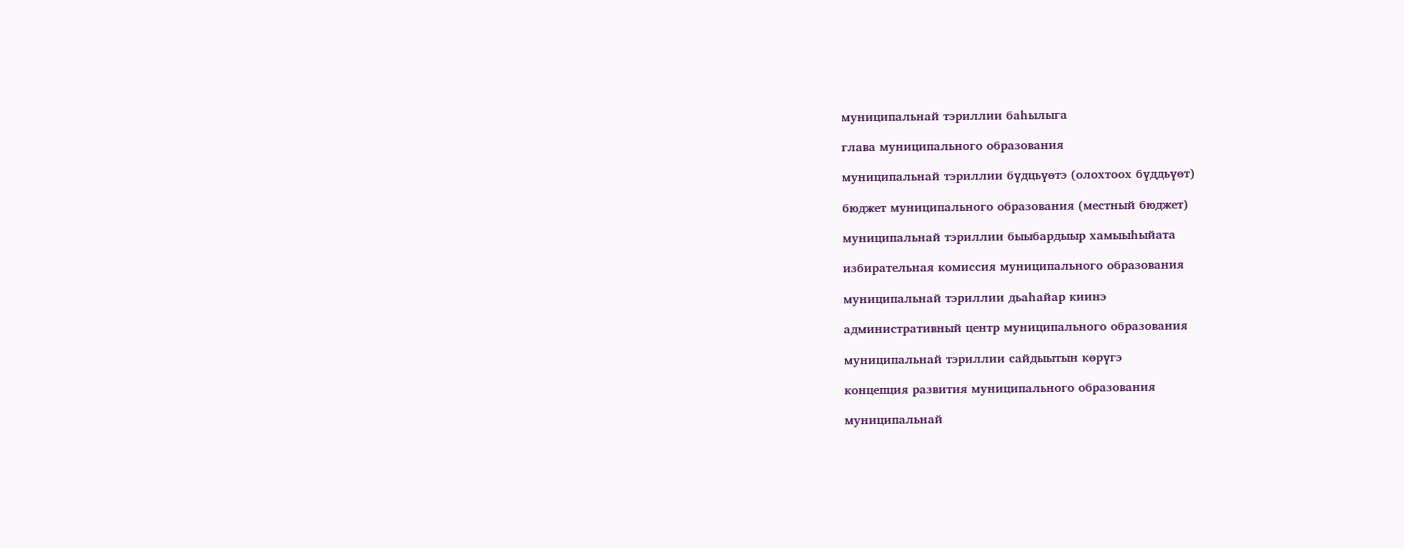муниципальнай тэриллии баһылыга

глава муниципального образования

муниципальнай тэриллии бүдцьүөтэ (олохтоох бүддьүөт)

бюджет муниципального образования (местный бюджет)

муниципальнай тэриллии быыбардыыр хамыыһыйата

избирательная комиссия муниципального образования

муниципальнай тэриллии дьаһайар киинэ

административный центр муниципального образования

муниципальнай тэриллии сайдыытын көрүгэ

концепция развития муниципального образования

муниципальнай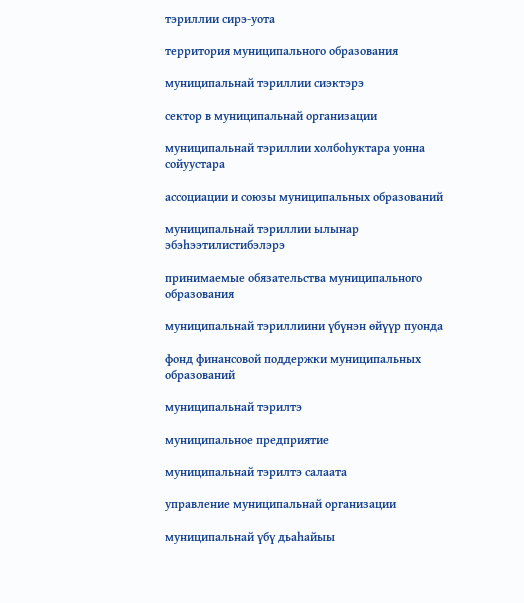тэриллии сирэ-уота

территория муниципального образования

муниципальнай тэриллии сиэктэрэ

сектор в муниципальнай организации

муниципальнай тэриллии холбоһуктара уонна сойуустара

ассоциации и союзы муниципальных образований

муниципальнай тэриллии ылынар эбэһээтилистибэлэрэ

принимаемые обязательства муниципального образования

муниципальнай тэриллиини үбүнэн өйүүр пуонда

фонд финансовой поддержки муниципальных образований

муниципальнай тэрилтэ

муниципальное предприятие

муниципальнай тэрилтэ салаата

управление муниципальнай организации

муниципальнай үбү дьаһайыы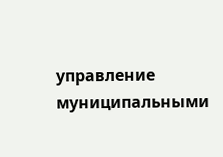управление муниципальными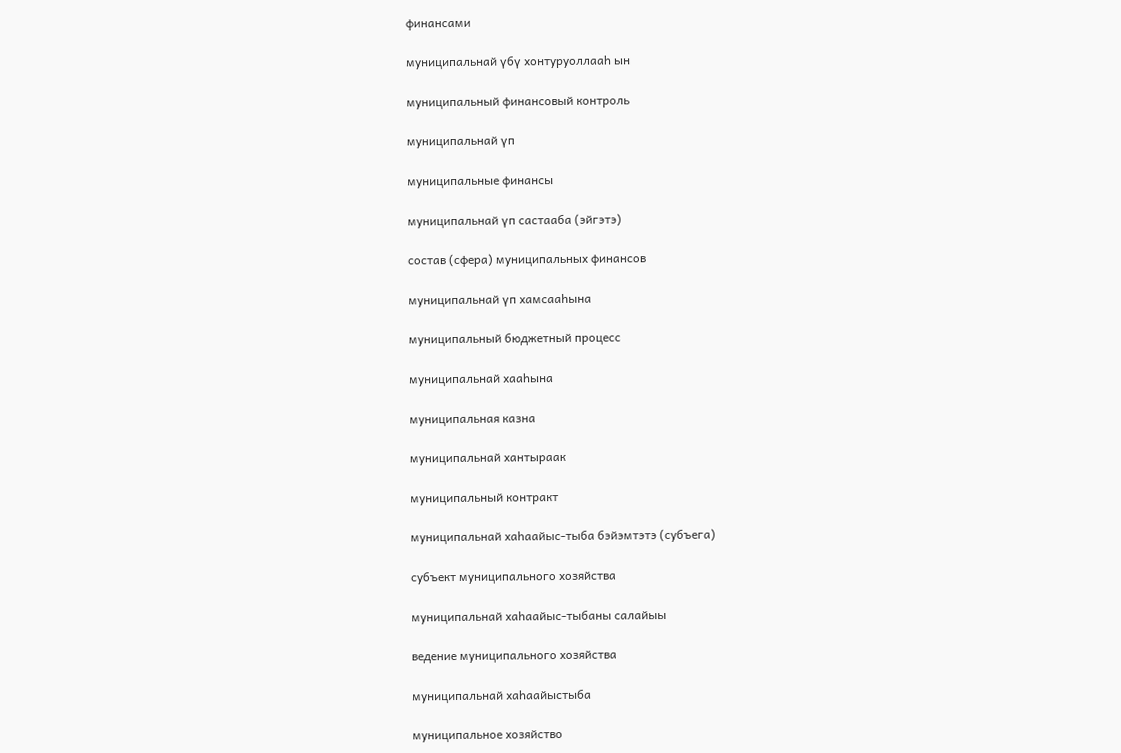финансами

муниципальнай үбү хонтуруоллааһ ын

муниципальный финансовый контроль

муниципальнай үп

муниципальные финансы

муниципальнай үп састааба (эйгэтэ)

состав (сфера) муниципальных финансов

муниципальнай үп хамсааһына

муниципальный бюджетный процесс

муниципальнай хааһына

муниципальная казна

муниципальнай хантыраак

муниципальный контракт

муниципальнай хаһаайыс-тыба бэйэмтэтэ (субъега)

субъект муниципального хозяйства

муниципальнай хаһаайыс-тыбаны салайыы

ведение муниципального хозяйства

муниципальнай хаһаайыстыба

муниципальное хозяйство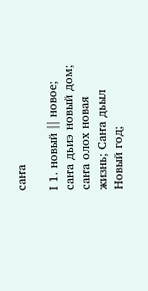саҥа

I 1. новый || новое; саҥа дьиэ новый дом; саҥа олох новая жизнь; Саҥа дьыл Новый год;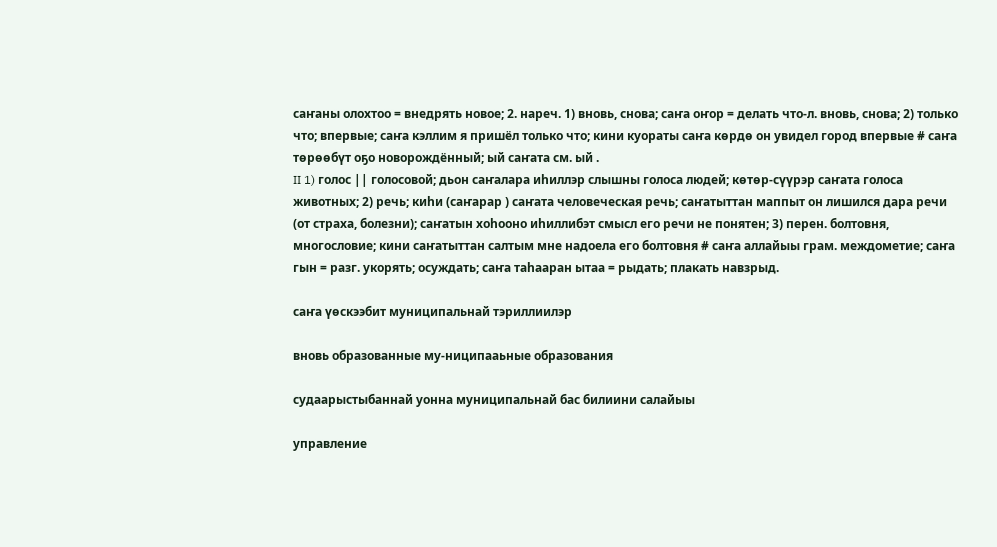саҥаны олохтоо = внедрять новое; 2. нареч. 1) вновь, снова; саҥа оҥор = делать что-л. вновь, снова; 2) только что; впервые; саҥа кэллим я пришёл только что; кини куораты саҥа көрдө он увидел город впервые # саҥа төрөөбүт оҕо новорождённый; ый саҥата см. ый .
II 1) голос || голосовой; дьон саҥалара иһиллэр слышны голоса людей; көтөр-сүүрэр саҥата голоса животных; 2) речь; киһи (саҥарар ) саҥата человеческая речь; саҥатыттан маппыт он лишился дара речи (от страха, болезни); саҥатын хоһооно иһиллибэт смысл его речи не понятен; 3) перен. болтовня, многословие; кини саҥатыттан салтым мне надоела его болтовня # саҥа аллайыы грам. междометие; саҥа гын = разг. укорять; осуждать; саҥа таһааран ытаа = рыдать; плакать навзрыд.

саҥа үөскээбит муниципальнай тэриллиилэр

вновь образованные му-ниципааьные образования

судаарыстыбаннай уонна муниципальнай бас билиини салайыы

управление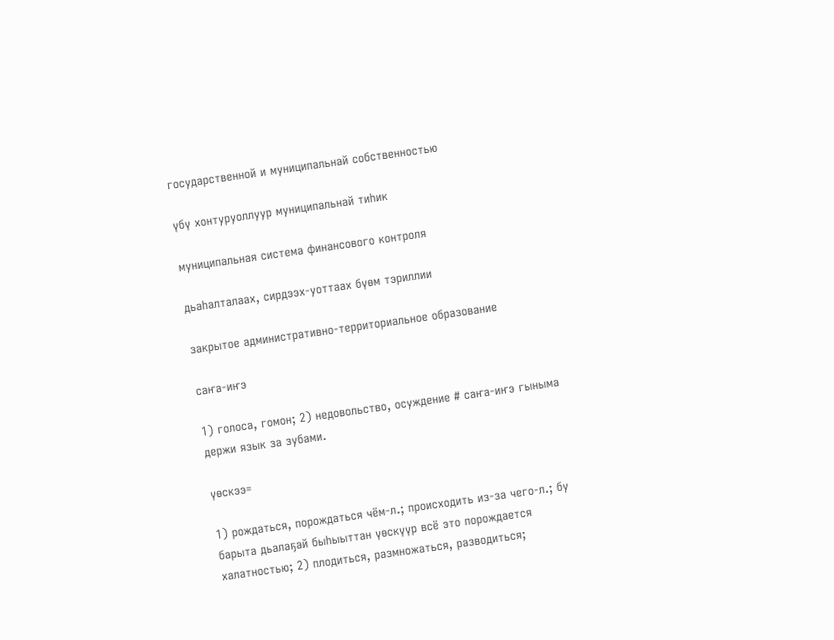государственной и муниципальнай собственностью

үбү хонтуруоллуур муниципальнай тиһик

муниципальная система финансового контроля

дьаһалталаах, сирдээх-уоттаах бүөм тэриллии

закрытое административно-территориальное образование

саҥа-иҥэ

1) голоса, гомон; 2) недовольство, осуждение # саҥа-иҥэ гыныма держи язык за зубами.

үөскээ=

1) рождаться, порождаться чём-л.; происходить из-за чего-л.; бу барыта дьалаҕай быһыыттан үөскүүр всё это порождается халатностью; 2) плодиться, размножаться, разводиться;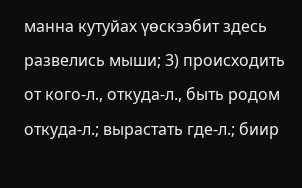манна кутуйах үөскээбит здесь развелись мыши; 3) происходить от кого-л., откуда-л., быть родом откуда-л.; вырастать где-л.; биир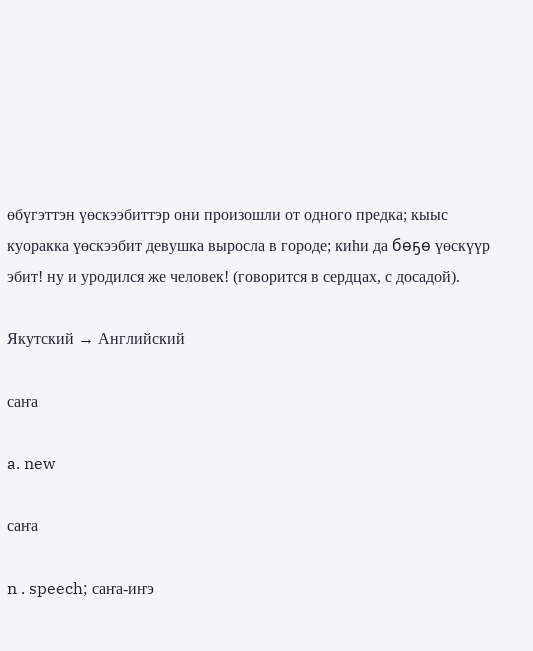өбүгэттэн үөскээбиттэр они произошли от одного предка; кыыс куоракка үөскээбит девушка выросла в городе; киһи да бөҕө үөскүүр эбит! ну и уродился же человек! (говорится в сердцах, с досадой).

Якутский → Английский

саҥа

a. new

саҥа

n . speech; саҥа-иҥэ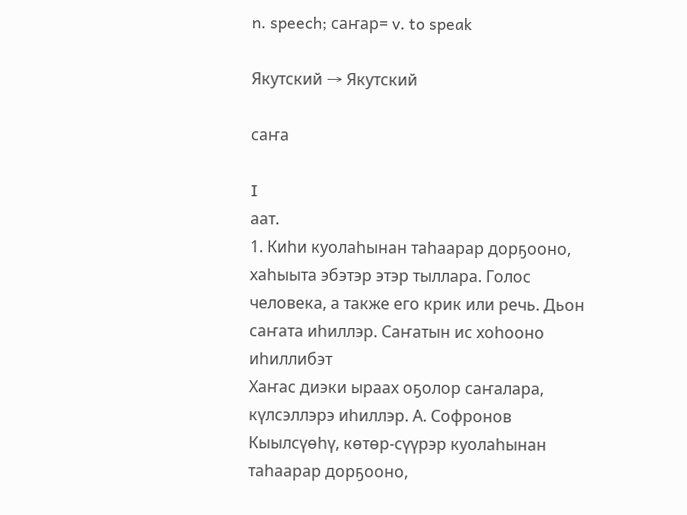n. speech; саҥар= v. to speak

Якутский → Якутский

саҥа

I
аат.
1. Киһи куолаһынан таһаарар дорҕооно, хаһыыта эбэтэр этэр тыллара. Голос человека, а также его крик или речь. Дьон саҥата иһиллэр. Саҥатын ис хоһооно иһиллибэт
Хаҥас диэки ыраах оҕолор саҥалара, күлсэллэрэ иһиллэр. А. Софронов
Кыылсүөһү, көтөр-сүүрэр куолаһынан таһаарар дорҕооно,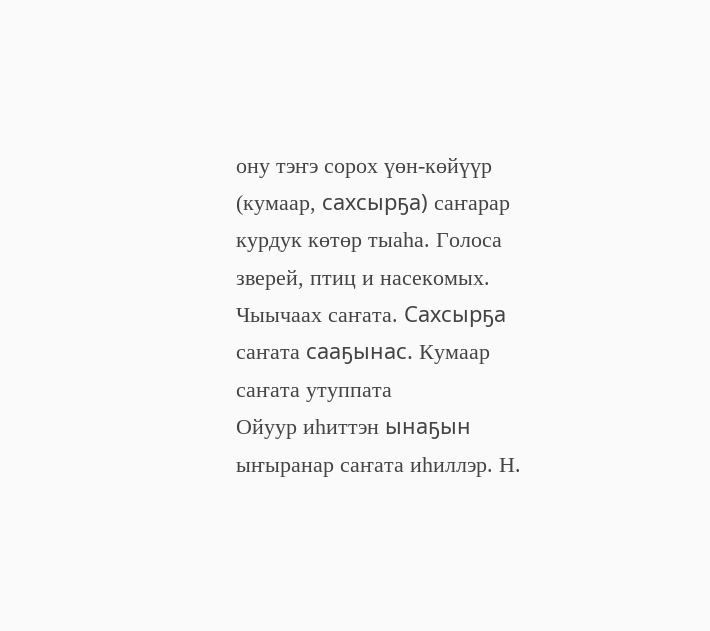ону тэҥэ сорох үөн-көйүүр (кумаар, сахсырҕа) саҥарар курдук көтөр тыаһа. Голоса зверей, птиц и насекомых. Чыычаах саҥата. Сахсырҕа саҥата сааҕынас. Кумаар саҥата утуппата
Ойуур иһиттэн ынаҕын ыҥыранар саҥата иһиллэр. Н.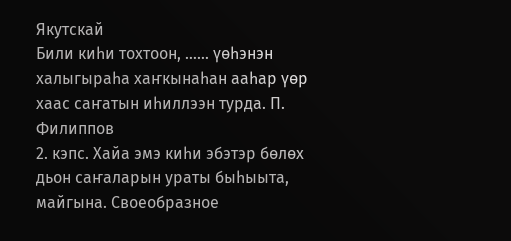Якутскай
Били киһи тохтоон, …… үөһэнэн халыгыраһа хаҥкынаһан ааһар үөр хаас саҥатын иһиллээн турда. П. Филиппов
2. кэпс. Хайа эмэ киһи эбэтэр бөлөх дьон саҥаларын ураты быһыыта, майгына. Своеобразное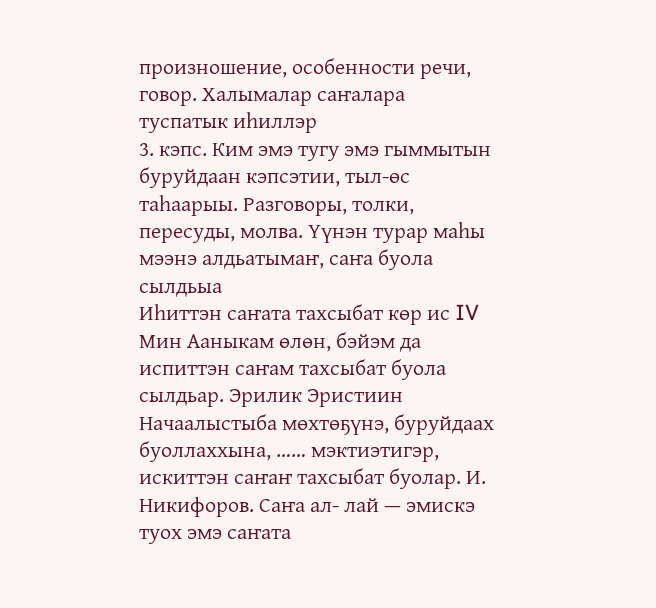произношение, особенности речи, говор. Халымалар саҥалара туспатык иһиллэр
3. кэпс. Ким эмэ тугу эмэ гыммытын буруйдаан кэпсэтии, тыл-өс таһаарыы. Разговоры, толки, пересуды, молва. Үүнэн турар маһы мээнэ алдьатымаҥ, саҥа буола сылдьыа
Иһиттэн саҥата тахсыбат көр ис IV
Мин Ааныкам өлөн, бэйэм да испиттэн саҥам тахсыбат буола сылдьар. Эрилик Эристиин
Начаалыстыба мөхтөҕүнэ, буруйдаах буоллаххына, …… мэктиэтигэр, искиттэн саҥаҥ тахсыбат буолар. И. Никифоров. Саҥа ал- лай — эмискэ туох эмэ саҥата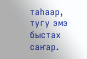таһаар, тугу эмэ быстах саҥар.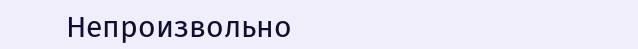Непроизвольно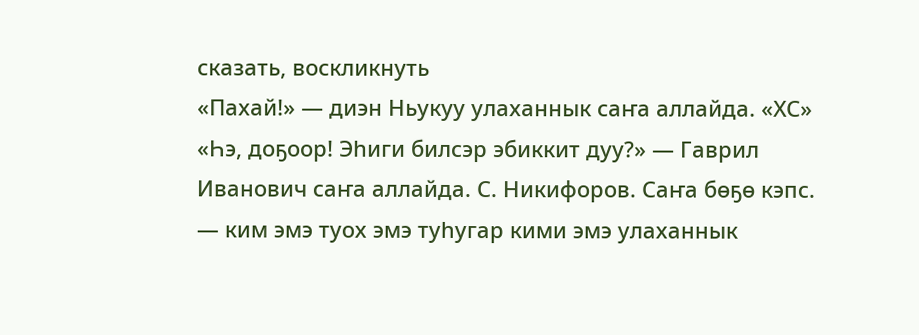сказать, воскликнуть
«Пахай!» — диэн Ньукуу улаханнык саҥа аллайда. «ХС»
«Һэ, доҕоор! Эһиги билсэр эбиккит дуу?» — Гаврил Иванович саҥа аллайда. С. Никифоров. Саҥа бөҕө кэпс. — ким эмэ туох эмэ туһугар кими эмэ улаханнык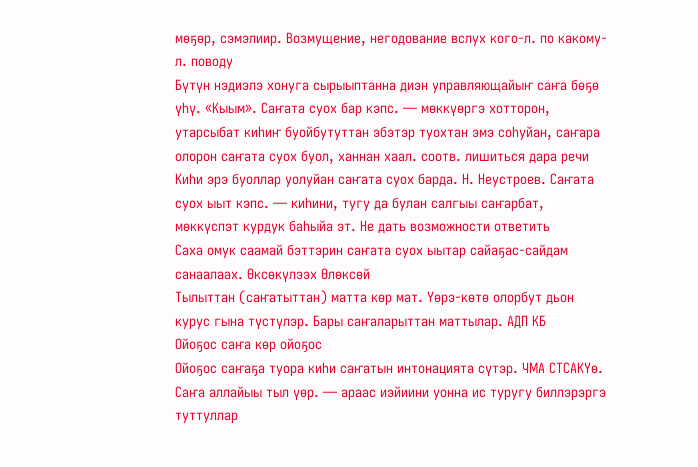мөҕөр, сэмэлиир. Возмущение, негодование вслух кого-л. по какому-л. поводу
Бүтүн нэдиэлэ хонуга сырыыптанна диэн управляющайыҥ саҥа бөҕө үһү. «Кыым». Саҥата суох бар кэпс. — мөккүөргэ хотторон, утарсыбат киһиҥ буойбутуттан эбэтэр туохтан эмэ соһуйан, саҥара олорон саҥата суох буол, ханнан хаал. соотв. лишиться дара речи
Киһи эрэ буоллар уолуйан саҥата суох барда. Н. Неустроев. Саҥата суох ыыт кэпс. — киһини, тугу да булан салгыы саҥарбат, мөккүспэт курдук баһыйа эт. Не дать возможности ответить
Саха омук саамай бэттэрин саҥата суох ыытар сайаҕас-сайдам санаалаах. Өксөкүлээх Өлөксөй
Тылыттан (саҥатыттан) матта көр мат. Үөрэ-көтө олорбут дьон курус гына түстүлэр. Бары саҥаларыттан маттылар. АДП КБ
Ойоҕос саҥа көр ойоҕос
Ойоҕос саҥаҕа туора киһи саҥатын интонацията сүтэр. ЧМА СТСАКҮө. Саҥа аллайыы тыл үөр. — араас иэйиини уонна ис туругу биллэрэргэ туттуллар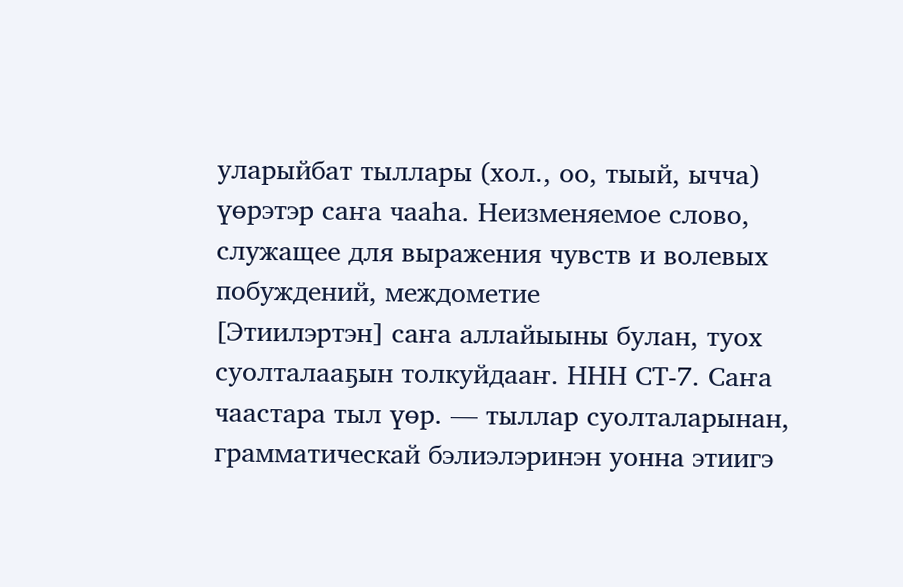уларыйбат тыллары (хол., оо, тыый, ычча) үөрэтэр саҥа чааһа. Неизменяемое слово, служащее для выражения чувств и волевых побуждений, междометие
[Этиилэртэн] саҥа аллайыыны булан, туох суолталааҕын толкуйдааҥ. ННН СТ-7. Саҥа чаастара тыл үөр. — тыллар суолталарынан, грамматическай бэлиэлэринэн уонна этиигэ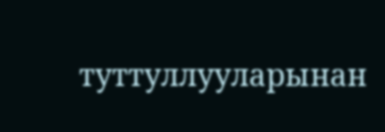туттуллууларынан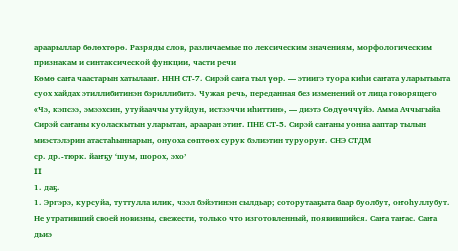араарыллар бөлөхтөрө. Разряды слов, различаемые по лексическим значениям, морфологическим признакам и синтаксической функции, части речи
Көмө саҥа чаастарын хатылааҥ. ННН СТ-7. Сирэй саҥа тыл үөр. — этиигэ туора киһи саҥата уларытыыта суох хайдах этиллибитинэн бэриллибитэ. Чужая речь, переданная без изменений от лица говорящего
«Чэ, кэпсээ, эмээхсин, утуйааччы утуйдун, истээччи иһиттин», — диэтэ Сөдүөччүйэ. Амма Аччыгыйа
Сирэй саҥаны куоласкытын уларытан, арааран этиҥ. ПНЕ СТ-5. Сирэй саҥаны уонна ааптар тылын миэстэлэрин атастаһыннарын, онуоха сөптөөх сурук бэлиэтин туруоруҥ. СНЭ СТДМ
ср. др.-тюрк. йаҥҕу ‘шум, шорох, эхо’
II
1. даҕ.
1. Эргэрэ, курсуйа, туттулла илик, чээл бэйэтинэн сылдьар; соторутааҕыта баар буолбут, оҥоһуллубут. Не утративший своей новизны, свежести, только что изготовленный, появившийся. Саҥа таҥас. Саҥа дьиэ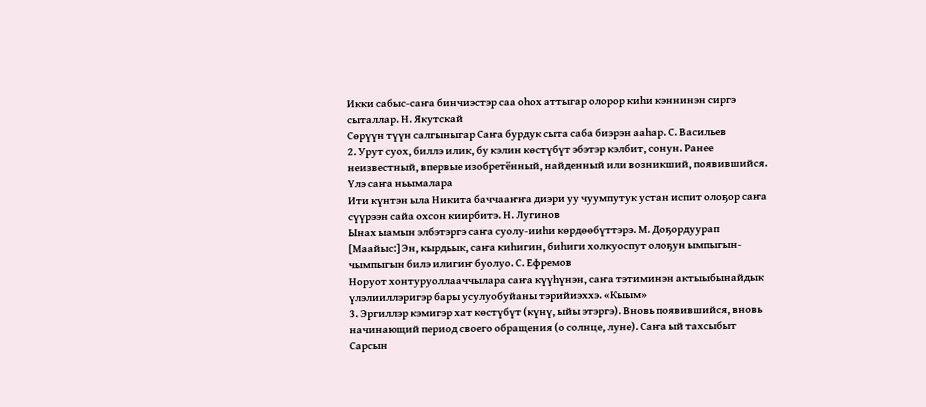Икки сабыс-саҥа бинчиэстэр саа оһох аттыгар олорор киһи кэннинэн сиргэ сыталлар. Н. Якутскай
Сөрүүн түүн салгыныгар Саҥа бурдук сыта саба биэрэн ааһар. С. Васильев
2. Урут суох, биллэ илик, бу кэлин көстүбүт эбэтэр кэлбит, сонун. Ранее неизвестный, впервые изобретённый, найденный или возникший, появившийся. Үлэ саҥа ньымалара
Ити күнтэн ыла Никита баччааҥҥа диэри уу чуумпутук устан испит олоҕор саҥа сүүрээн сайа охсон киирбитэ. Н. Лугинов
Ынах ыамын элбэтэргэ саҥа суолу-ииһи көрдөөбүттэрэ. М. Доҕордуурап
[Маайыс:] Эн, кырдьык, саҥа киһигин, биһиги холкуоспут олоҕун ымпыгын-чымпыгын билэ илигиҥ буолуо. С. Ефремов
Норуот хонтуруоллааччылара саҥа күүһүнэн, саҥа тэтиминэн актыыбынайдык үлэлииллэригэр бары усулуобуйаны тэрийиэххэ. «Кыым»
3. Эргиллэр кэмигэр хат көстүбүт (күнү, ыйы этэргэ). Вновь появившийся, вновь начинающий период своего обращения (о солнце, луне). Саҥа ый тахсыбыт
Сарсын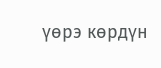үөрэ көрдүн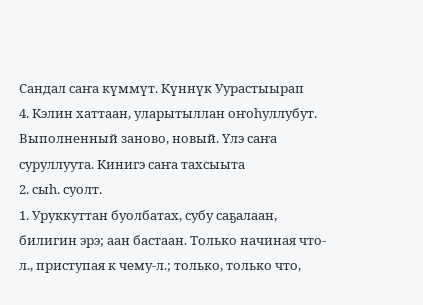Сандал саҥа күммүт. Күннүк Уурастыырап
4. Кэлин хаттаан, уларытыллан оҥоһуллубут. Выполненный заново, новый. Үлэ саҥа суруллуута. Кинигэ саҥа тахсыыта
2. сыһ. суолт.
1. Уруккуттан буолбатах, субу саҕалаан, билигин эрэ; аан бастаан. Только начиная что-л., приступая к чему-л.; только, только что,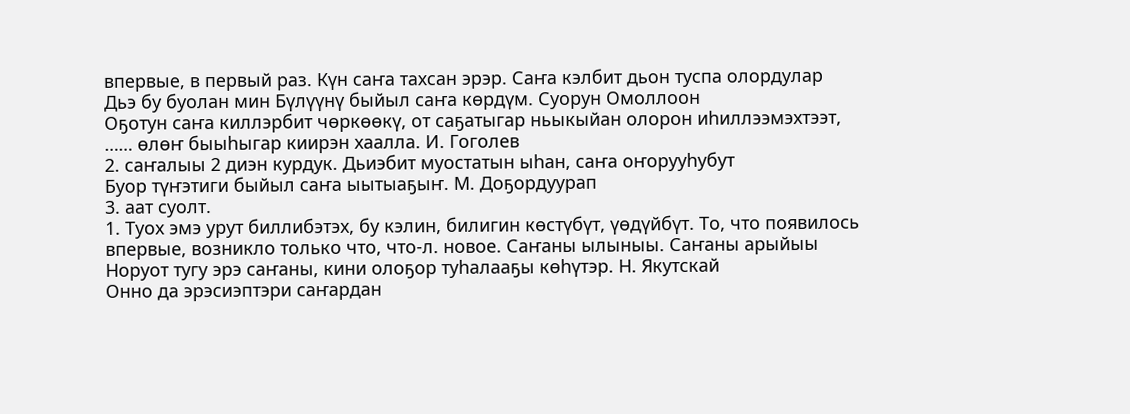впервые, в первый раз. Күн саҥа тахсан эрэр. Саҥа кэлбит дьон туспа олордулар
Дьэ бу буолан мин Бүлүүнү быйыл саҥа көрдүм. Суорун Омоллоон
Оҕотун саҥа киллэрбит чөркөөкү, от саҕатыгар ньыкыйан олорон иһиллээмэхтээт, …… өлөҥ быыһыгар киирэн хаалла. И. Гоголев
2. саҥалыы 2 диэн курдук. Дьиэбит муостатын ыһан, саҥа оҥорууһубут
Буор түҥэтиги быйыл саҥа ыытыаҕыҥ. М. Доҕордуурап
3. аат суолт.
1. Туох эмэ урут биллибэтэх, бу кэлин, билигин көстүбүт, үөдүйбүт. То, что появилось впервые, возникло только что, что-л. новое. Саҥаны ылыныы. Саҥаны арыйыы
Норуот тугу эрэ саҥаны, кини олоҕор туһалааҕы көһүтэр. Н. Якутскай
Онно да эрэсиэптэри саҥардан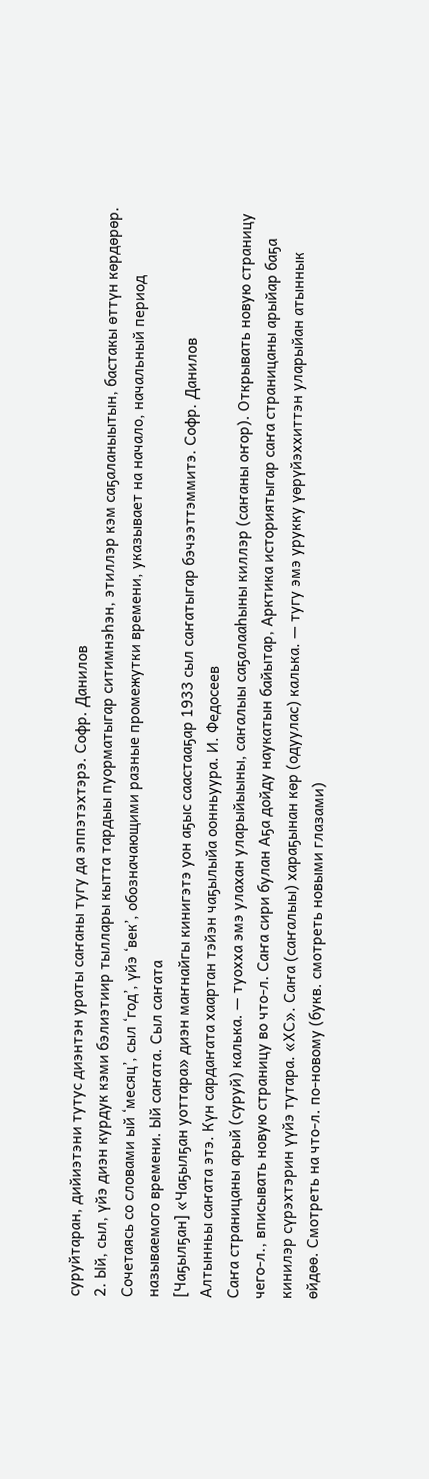суруйтаран, дийиэтэни тутус диэнтэн ураты саҥаны тугу да эппэтэхтэрэ. Софр. Данилов
2. Ый, сыл, үйэ диэн курдук кэми бэлиэтиир тыллары кытта тардыы пуорматыгар ситимнэһэн, этиллэр кэм саҕаланыытын, бастакы өттүн көрдөрөр. Сочетаясь со словами ый ‘месяц’, сыл ‘год’, үйэ ‘век’, обозначающими разные промежутки времени, указывает на начало, начальный период называемого времени. Ый саҥата. Сыл саҥата
[Чаҕылҕан] «Чаҕылҕан уоттара» диэн маҥнайгы кинигэтэ уон аҕыс саастааҕар 1933 сыл саҥатыгар бэчээттэммитэ. Софр. Данилов
Алтынньы саҥата этэ. Күн сардаҥата хаартан тэйэн чаҕылыйа оонньуура. И. Федосеев
Саҥа страницаны арый (суруй) калька. — туохха эмэ улахан уларыйыыны, саҥалыы саҕалааһыны киллэр (саҥаны оҥор). Открывать новую страницу чего-л., вписывать новую страницу во что-л. Саҥа сири булан Аҕа дойду наукатын байытар, Арктика историятыгар саҥа страницаны арыйар баҕа кинилэр сүрэхтэрин үүйэ тутара. «ХС». Саҥа (саҥалыы) хараҕынан көр (одуулас) калька. — тугу эмэ урукку үөрүйэххиттэн уларыйан атыннык өйдөө. Смотреть на что-л. по-новому (букв. смотреть новыми глазами)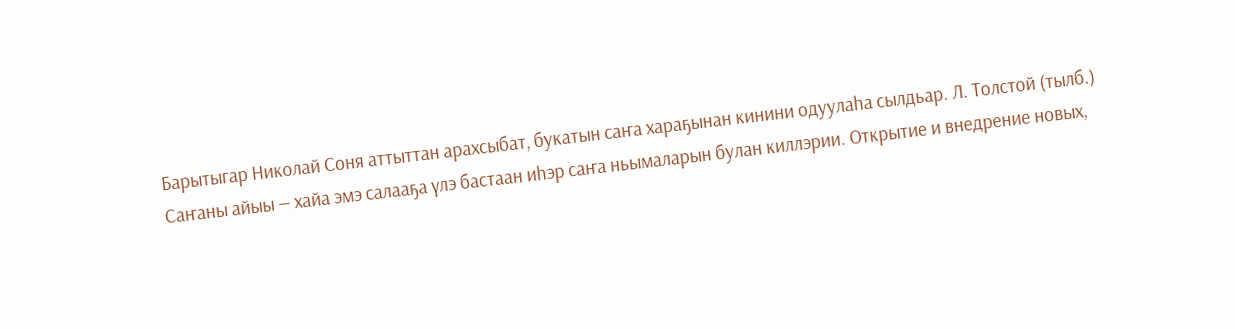Барытыгар Николай Соня аттыттан арахсыбат, букатын саҥа хараҕынан кинини одуулаһа сылдьар. Л. Толстой (тылб.)
Саҥаны айыы — хайа эмэ салааҕа үлэ бастаан иһэр саҥа ньымаларын булан киллэрии. Открытие и внедрение новых,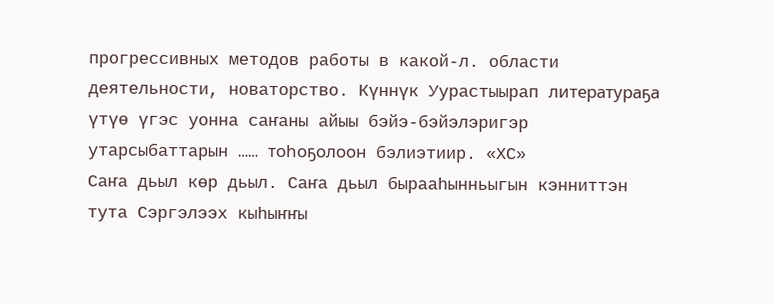прогрессивных методов работы в какой-л. области деятельности, новаторство. Күннүк Уурастыырап литератураҕа үтүө үгэс уонна саҥаны айыы бэйэ-бэйэлэригэр утарсыбаттарын …… тоһоҕолоон бэлиэтиир. «ХС»
Саҥа дьыл көр дьыл. Саҥа дьыл бырааһынньыгын кэнниттэн тута Сэргэлээх кыһыҥҥы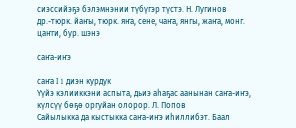сиэссийэҕэ бэлэмнэнии түбүгэр түстэ. Н. Лугинов
др.-тюрк. йаҥы, тюрк. яҥа, сене, чаҥа, янгы, жаҥа, монг. цаҥги, бур. шэнэ

саҥа-иҥэ

саҥа I 1 диэн курдук
Үүйэ кэлииккэни аспыта, дьиэ аһаҕас аанынан саҥа-иҥэ, күлсүү бөҕө оргуйан олорор. Л. Попов
Сайылыкка да кыстыкка саҥа-иҥэ иһиллибэт. Баал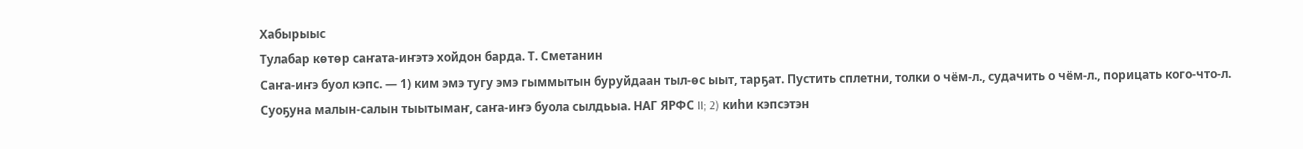Хабырыыс
Тулабар көтөр саҥата-иҥэтэ хойдон барда. Т. Сметанин
Саҥа-иҥэ буол кэпс. — 1) ким эмэ тугу эмэ гыммытын буруйдаан тыл-өс ыыт, тарҕат. Пустить сплетни, толки о чём-л., судачить о чём-л., порицать кого-что-л.
Суоҕуна малын-салын тыытымаҥ, саҥа-иҥэ буола сылдьыа. НАГ ЯРФС II; 2) киһи кэпсэтэн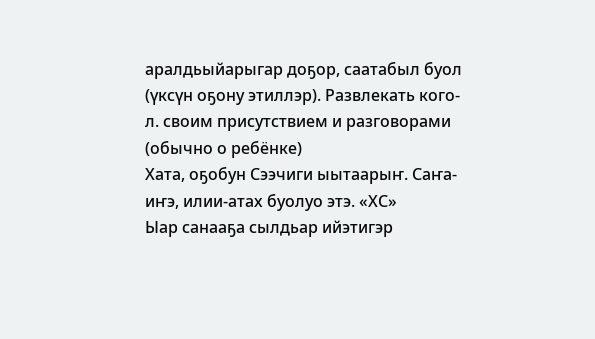аралдьыйарыгар доҕор, саатабыл буол (үксүн оҕону этиллэр). Развлекать кого-л. своим присутствием и разговорами (обычно о ребёнке)
Хата, оҕобун Сээчиги ыытаарыҥ. Саҥа-иҥэ, илии-атах буолуо этэ. «ХС»
Ыар санааҕа сылдьар ийэтигэр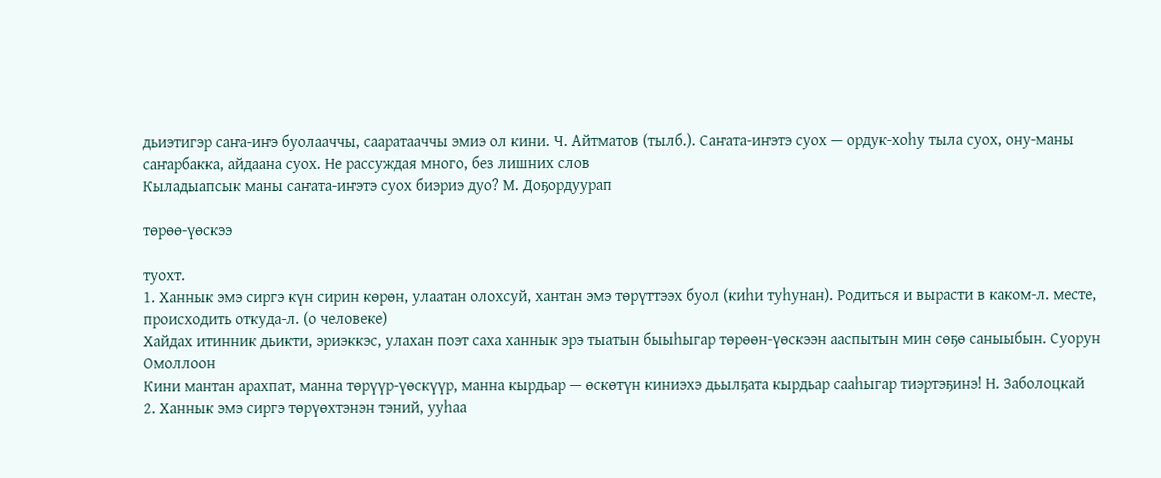дьиэтигэр саҥа-иҥэ буолааччы, сааратааччы эмиэ ол кини. Ч. Айтматов (тылб.). Саҥата-иҥэтэ суох — ордук-хоһу тыла суох, ону-маны саҥарбакка, айдаана суох. Не рассуждая много, без лишних слов
Кыладыапсык маны саҥата-иҥэтэ суох биэриэ дуо? М. Доҕордуурап

төрөө-үөскээ

туохт.
1. Ханнык эмэ сиргэ күн сирин көрөн, улаатан олохсуй, хантан эмэ төрүттээх буол (киһи туһунан). Родиться и вырасти в каком-л. месте, происходить откуда-л. (о человеке)
Хайдах итинник дьикти, эриэккэс, улахан поэт саха ханнык эрэ тыатын быыһыгар төрөөн-үөскээн ааспытын мин сөҕө саныыбын. Суорун Омоллоон
Кини мантан арахпат, манна төрүүр-үөскүүр, манна кырдьар — өскөтүн киниэхэ дьылҕата кырдьар сааһыгар тиэртэҕинэ! Н. Заболоцкай
2. Ханнык эмэ сиргэ төрүөхтэнэн тэний, ууһаа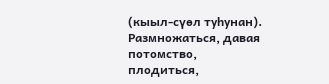(кыыл-сүөл туһунан). Размножаться, давая потомство, плодиться,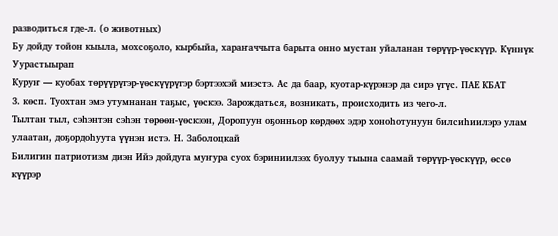разводиться где-л. (о животных)
Бу дойду тойон кыыла, мохсоҕоло, кырбыйа, хараҥаччыта барыта онно мустан уйаланан төрүүр-үөскүүр. Күннүк Уурастыырап
Куруҥ — куобах төрүүрүгэр-үөскүүрүгэр бэртээхэй миэстэ. Ас да баар, куотар-күрэнэр да сирэ үгүс. ПАЕ КБАТ
3. көсп. Туохтан эмэ утумнанан таҕыс, үөскээ. Зарождаться, возникать, происходить из чего-л.
Тылтан тыл, сэһэнтэн сэһэн төрөөн-үөскээн, Доропуун оҕонньор көрдөөх эдэр хоноһотунуун билсиһиилэрэ улам улаатан, доҕордоһуута үүнэн истэ. Н. Заболоцкай
Билигин патриотизм диэн Ийэ дойдуга муҥура суох бэриниилээх буолуу тыына саамай төрүүр-үөскүүр, өссө күүрэр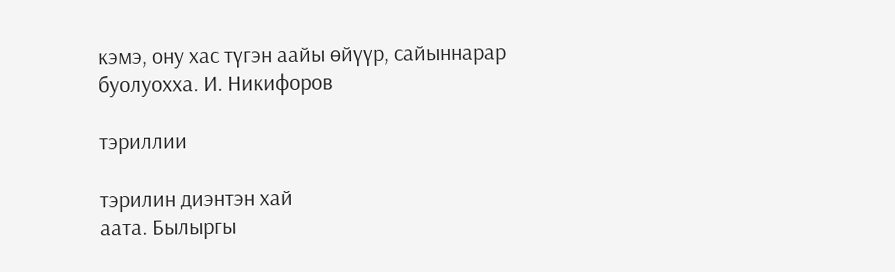кэмэ, ону хас түгэн аайы өйүүр, сайыннарар буолуохха. И. Никифоров

тэриллии

тэрилин диэнтэн хай
аата. Былыргы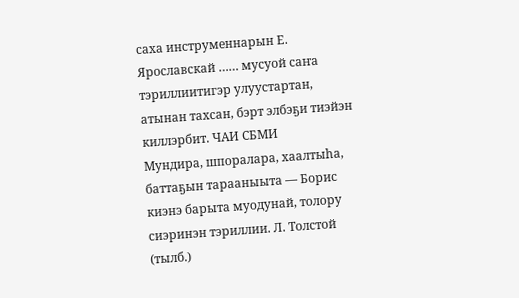саха инструменнарын Е. Ярославскай …… мусуой саҥа тэриллиитигэр улуустартан, атынан тахсан, бэрт элбэҕи тиэйэн киллэрбит. ЧАИ СБМИ
Мундира, шпоралара, хаалтыһа, баттаҕын тарааныыта — Борис киэнэ барыта муодунай, толору сиэринэн тэриллии. Л. Толстой (тылб.)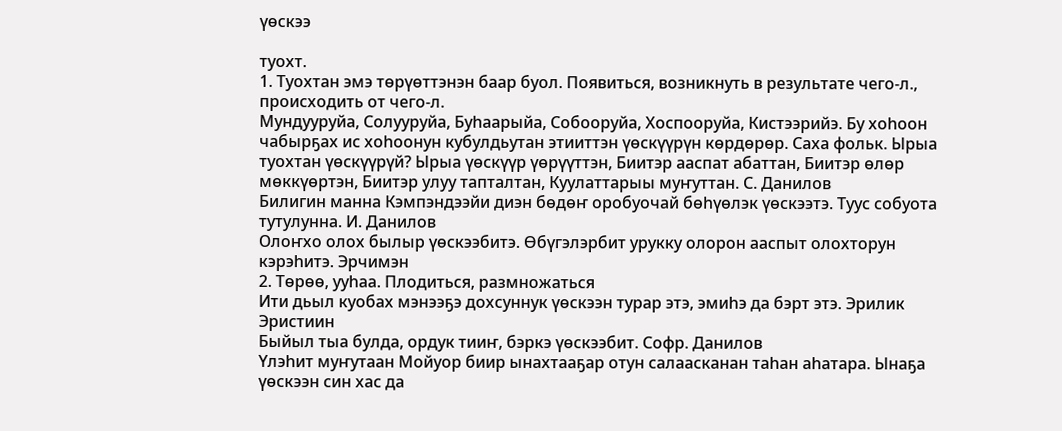үөскээ

туохт.
1. Туохтан эмэ төрүөттэнэн баар буол. Появиться, возникнуть в результате чего-л., происходить от чего-л.
Мундууруйа, Солууруйа, Буһаарыйа, Собооруйа, Хоспооруйа, Кистээрийэ. Бу хоһоон чабырҕах ис хоһоонун кубулдьутан этииттэн үөскүүрүн көрдөрөр. Саха фольк. Ырыа туохтан үөскүүрүй? Ырыа үөскүүр үөрүүттэн, Биитэр ааспат абаттан, Биитэр өлөр мөккүөртэн, Биитэр улуу тапталтан, Куулаттарыы муҥуттан. С. Данилов
Билигин манна Кэмпэндээйи диэн бөдөҥ оробуочай бөһүөлэк үөскээтэ. Туус собуота тутулунна. И. Данилов
Олоҥхо олох былыр үөскээбитэ. Өбүгэлэрбит урукку олорон ааспыт олохторун кэрэһитэ. Эрчимэн
2. Төрөө, ууһаа. Плодиться, размножаться
Ити дьыл куобах мэнээҕэ дохсуннук үөскээн турар этэ, эмиһэ да бэрт этэ. Эрилик Эристиин
Быйыл тыа булда, ордук тииҥ, бэркэ үөскээбит. Софр. Данилов
Үлэһит муҥутаан Мойуор биир ынахтааҕар отун салаасканан таһан аһатара. Ынаҕа үөскээн син хас да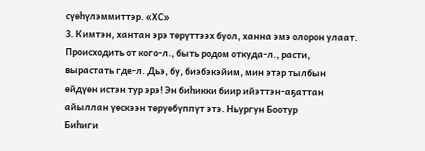сүөһүлэммиттэр. «ХС»
3. Кимтэн, хантан эрэ төрүттээх буол, ханна эмэ олорон улаат. Происходить от кого-л., быть родом откуда-л., расти, вырастать где-л. Дьэ, бу, биэбэкэйим, мин этэр тылбын өйдүөн истэн тур эрэ! Эн биһикки биир ийэттэн-аҕаттан айыллан үөскээн төрүөбүппүт этэ. Ньургун Боотур
Биһиги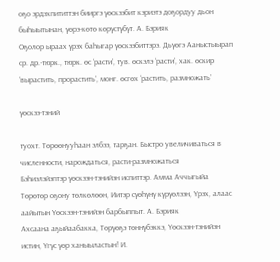оҕо эрдэхпититтэн бииргэ үөскээбит кэриэтэ доҕордуу дьон быһыытынан, үөрэ-көтө көрүстүбүт. А. Бэрияк
Оҕолор ыраах үрэх баһыгар үөскээбиттэрэ. Дьүөгэ Ааныстыырап
ср. др.-тюрк., тюрк. өс ‘расти’, тув. өскэлэ ‘расти’, хак. өскир ‘вырастить, прорастить’, монг. өсгөх ‘растить, размножать’

үөскээ-тэний

туохт. Төрөөнууһаан элбээ, тарҕан. Быстро увеличиваться в численности, нарождаться, расти-размножаться
Бэһиэлэйэптэр үөскээн-тэнийэн испиттэр. Амма Аччыгыйа
Төрөтөр оҕону төлкөлөөн, Иитэр сүөһүнү күрүөлээн, Үрэх, алаас аайытын Үөскээн-тэнийэн барбыппыт. А. Бэрияк
Ахсаана аҕыйаабакка, Төрүөҕэ төннүбэккэ, Үөскээн-тэнийэн истин, Үгүс үөр ханыыластын! И.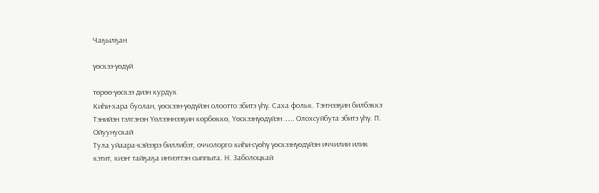Чаҕылҕан

үөскээ-үөдүй

төрөө-үөскээ диэн курдук
Киһи-хара буолан, үөскээн-үөдүйэн олоотто эбитэ үһү. Саха фольк. Тэҥнээҕин билбэккэ Тэнийэн тэлгэнэн Үөлээннээҕин көрбөккө, Үөскээнүөдүйэн …… Олохсуйбута эбитэ үһү. П. Ойуунускай
Тула уйаара-кэйээрэ биллибэт, оччолорго киһи-сүөһү үөскээнүөдүйэн иччилии илик кэтит, киэҥ тайҕаҕа иҥиэттэн сыппыта. Н. Заболоцкай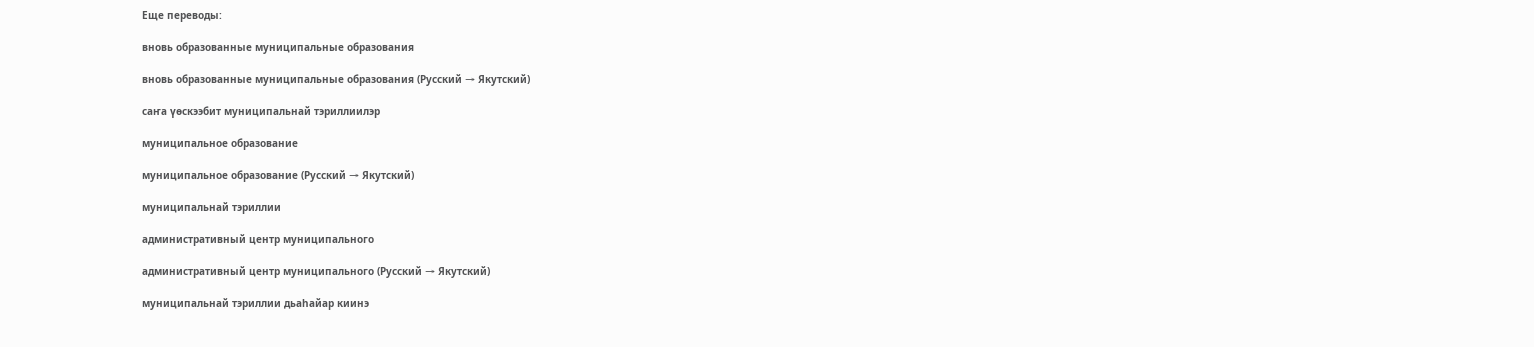Еще переводы:

вновь образованные муниципальные образования

вновь образованные муниципальные образования (Русский → Якутский)

саҥа үөскээбит муниципальнай тэриллиилэр

муниципальное образование

муниципальное образование (Русский → Якутский)

муниципальнай тэриллии

административный центр муниципального

административный центр муниципального (Русский → Якутский)

муниципальнай тэриллии дьаһайар киинэ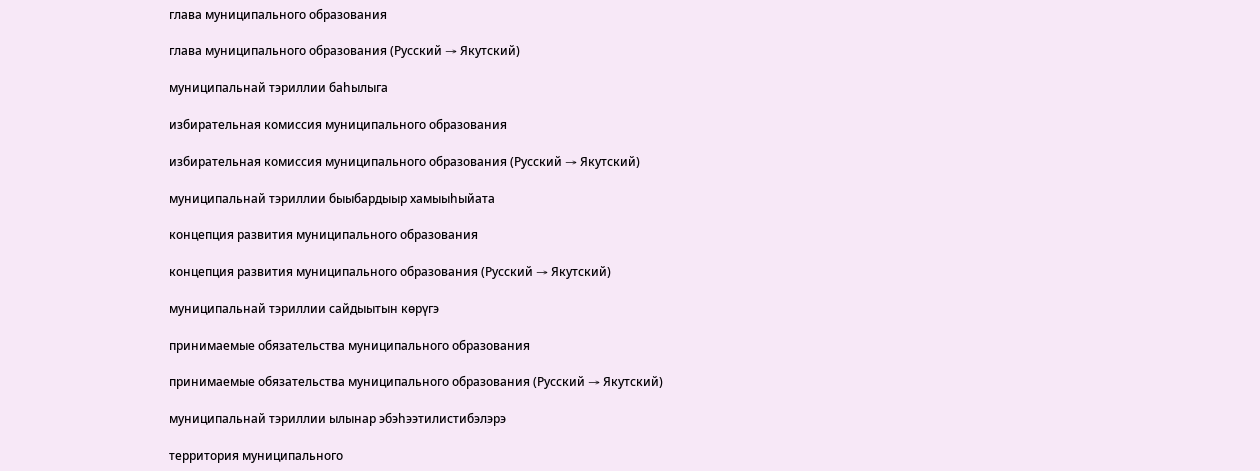глава муниципального образования

глава муниципального образования (Русский → Якутский)

муниципальнай тэриллии баһылыга

избирательная комиссия муниципального образования

избирательная комиссия муниципального образования (Русский → Якутский)

муниципальнай тэриллии быыбардыыр хамыыһыйата

концепция развития муниципального образования

концепция развития муниципального образования (Русский → Якутский)

муниципальнай тэриллии сайдыытын көрүгэ

принимаемые обязательства муниципального образования

принимаемые обязательства муниципального образования (Русский → Якутский)

муниципальнай тэриллии ылынар эбэһээтилистибэлэрэ

территория муниципального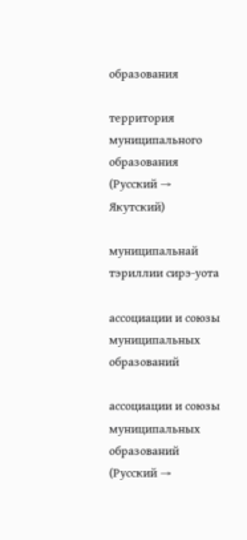образования

территория муниципального образования (Русский → Якутский)

муниципальнай тэриллии сирэ-уота

ассоциации и союзы муниципальных образований

ассоциации и союзы муниципальных образований (Русский →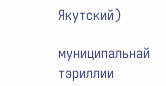Якутский)

муниципальнай тэриллии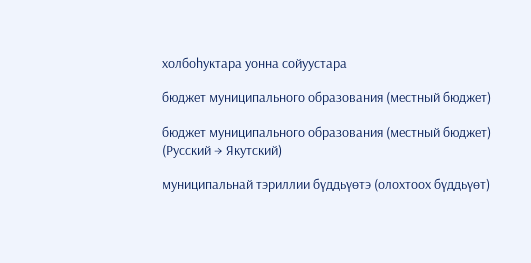холбоһуктара уонна сойуустара

бюджет муниципального образования (местный бюджет)

бюджет муниципального образования (местный бюджет) (Русский → Якутский)

муниципальнай тэриллии бүддьүөтэ (олохтоох бүддьүөт)